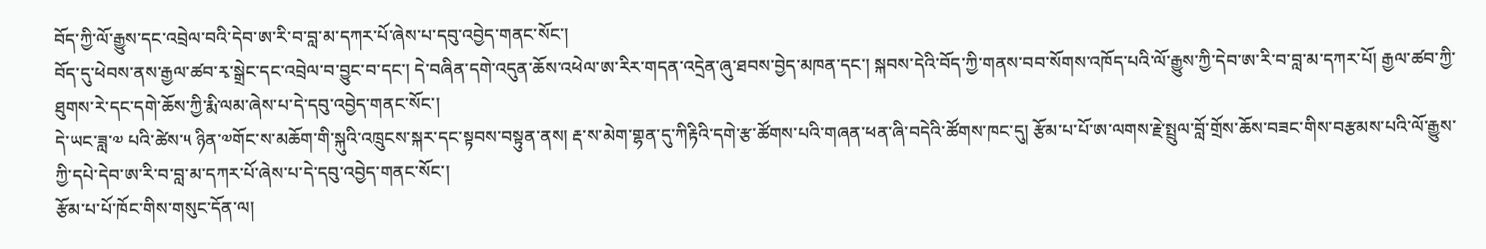བོད་ཀྱི་ལོ་རྒྱུས་དང་འབྲེལ་བའི་དེབ་ཨ་རི་བ་བླ་མ་དཀར་པོ་ཞེས་པ་དབུ་འབྱེད་གནང་སོང་།
བོད་དུ་ཕེབས་ནས་རྒྱལ་ཚབ་རྭ་སྒྲེང་དང་འབྲེལ་བ་བྱུང་བ་དང་། དེ་བཞིན་དགེ་འདུན་ཆོས་འཕེལ་ཨ་རིར་གདན་འདྲེན་ཞུ་ཐབས་བྱེད་མཁན་དང་། སྐབས་དེའི་བོད་ཀྱི་གནས་བབ་སོགས་འཁོད་པའི་ལོ་རྒྱུས་ཀྱི་དེབ་ཨ་རི་བ་བླ་མ་དཀར་པོ། རྒྱལ་ཚབ་ཀྱི་ཐུགས་རེ་དང་དགེ་ཆོས་ཀྱི་རྨི་ལམ་ཞེས་པ་དེ་དབུ་འབྱེད་གནང་སོང་།
དེ་ཡང་ཟླ་༧ པའི་ཚེས་༥ ཉིན་༧གོང་ས་མཆོག་གི་སྐུའི་འཁྲུངས་སྐར་དང་སྟབས་བསྟུན་ནས། རྡ་ས་མེག་གྷན་དུ་ཀིརྟིའི་དགེ་རྩ་ཚོགས་པའི་གཞན་ཕན་ཞི་བདེའི་ཚོགས་ཁང་དུ། རྩོམ་པ་པོ་ཨ་ལགས་རྗེ་སྤྲུལ་བློ་གྲོས་ཆོས་བཟང་གིས་བརྩམས་པའི་ལོ་རྒྱུས་ཀྱི་དཔེ་དེབ་ཨ་རི་བ་བླ་མ་དཀར་པོ་ཞེས་པ་དེ་དབུ་འབྱེད་གནང་སོང་།
རྩོམ་པ་པོ་ཁོང་གིས་གསུང་དོན་ལ།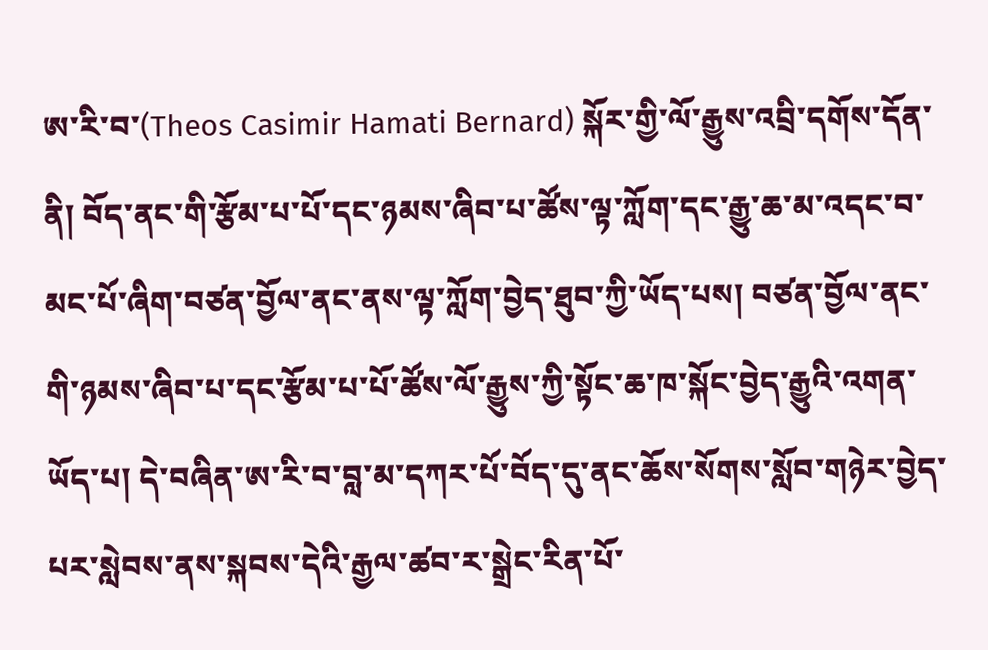ཨ་རི་བ་(Theos Casimir Hamati Bernard) སྐོར་གྱི་ལོ་རྒྱུས་འབྲི་དགོས་དོན་ནི། བོད་ནང་གི་རྩོམ་པ་པོ་དང་ཉམས་ཞིབ་པ་ཚོས་ལྟ་ཀློག་དང་རྒྱུ་ཆ་མ་འདང་བ་མང་པོ་ཞིག་བཙན་བྱོལ་ནང་ནས་ལྟ་ཀློག་བྱེད་ཐུབ་ཀྱི་ཡོད་པས། བཙན་བྱོལ་ནང་གི་ཉམས་ཞིབ་པ་དང་རྩོམ་པ་པོ་ཚོས་ལོ་རྒྱུས་ཀྱི་སྟོང་ཆ་ཁ་སྐོང་བྱེད་རྒྱུའི་འགན་ཡོད་པ། དེ་བཞིན་ཨ་རི་བ་བླ་མ་དཀར་པོ་བོད་དུ་ནང་ཆོས་སོགས་སློབ་གཉེར་བྱེད་པར་སླེབས་ནས་སྐབས་དེའི་རྒྱལ་ཚབ་ར་སྒྲེང་རིན་པོ་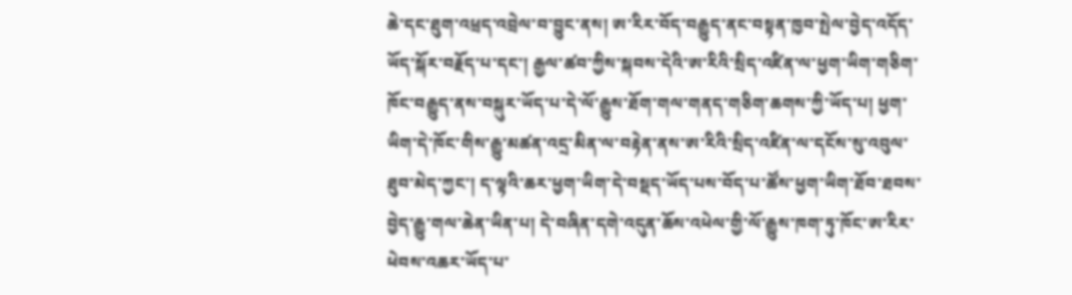ཆེ་དང་ཐུག་འཕྲད་འབྲེལ་བ་བྱུང་ནས། ཨ་རིར་བོད་བརྒྱུད་ནང་བསྟན་ཁྱབ་སྤེལ་བྱེད་འདོད་ཡོད་སྐོར་བརྗོད་པ་དང་། རྒྱལ་ཚབ་ཀྱིས་སྐབས་དེའི་ཨ་རིའི་སྲིད་འཛིན་ལ་ཕྱག་ཡིག་གཅིག་ཁོང་བརྒྱུད་ནས་བསྐུར་ཡོད་པ་དེ་ལོ་རྒྱུས་ཐོག་གལ་གནད་གཅིག་ཆགས་ཀྱི་ཡོད་པ། ཕྱག་ཡིག་དེ་ཁོང་གིས་རྒྱུ་མཚན་འདྲ་མིན་ལ་བརྟེན་ནས་ཨ་རིའི་སྲིད་འཛིན་ལ་དངོས་སུ་འབུལ་ཐུབ་མེད་ཀྱང་། ད་ལྟའི་ཆར་ཕྱག་ཡིག་དེ་བསྡད་ཡོད་པས་བོད་པ་ཚོས་ཕྱག་ཡིག་ཐོབ་ཐབས་བྱེད་རྒྱུ་གལ་ཆེན་ཡིན་པ། དེ་བཞིན་དགེ་འདུན་ཆོས་འཕེལ་གྱི་ལོ་རྒྱུས་ཁག་ཏུ་ཁོང་ཨ་རིར་ཕེབས་འཆར་ཡོད་པ་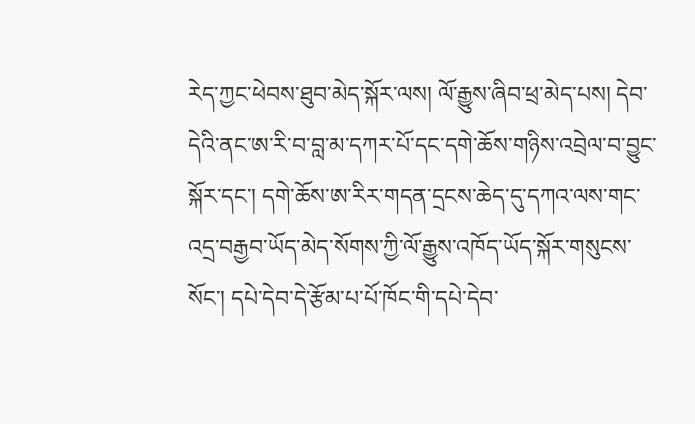རེད་ཀྱང་ཕེབས་ཐུབ་མེད་སྐོར་ལས། ལོ་རྒྱུས་ཞིབ་ཕྲ་མེད་པས། དེབ་དེའི་ནང་ཨ་རི་བ་བླ་མ་དཀར་པོ་དང་དགེ་ཆོས་གཉིས་འབྲེལ་བ་བྱུང་སྐོར་དང་། དགེ་ཆོས་ཨ་རིར་གདན་དྲངས་ཆེད་དུ་དཀའ་ལས་གང་འདྲ་བརྒྱབ་ཡོད་མེད་སོགས་ཀྱི་ལོ་རྒྱུས་འཁོད་ཡོད་སྐོར་གསུངས་སོང་། དཔེ་དེབ་དེ་རྩོམ་པ་པོ་ཁོང་གི་དཔེ་དེབ་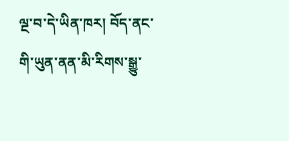ལྔ་བ་དེ་ཡིན་ཁར། བོད་ནང་གི་ཡུན་ནན་མི་རིགས་སྒྱུ་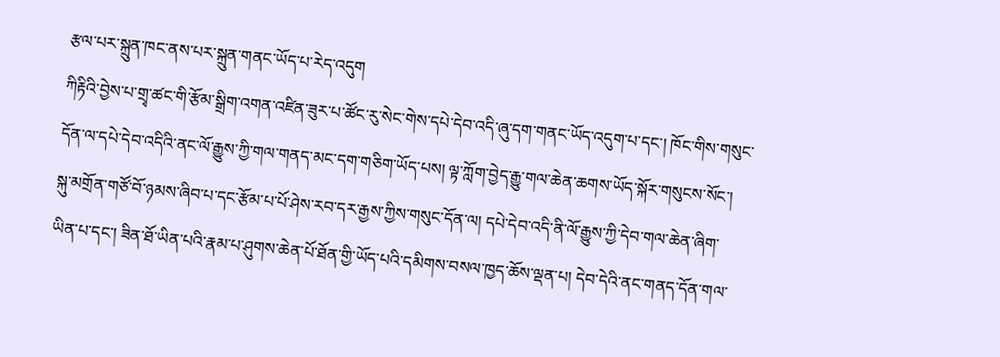རྩལ་པར་སྐྲུན་ཁང་ནས་པར་སྐྲུན་གནང་ཡོད་པ་རེད་འདུག
ཀིརྟིའི་བྱེས་པ་གྲྭ་ཚང་གི་རྩོམ་སྒྲིག་འགན་འཛིན་ཟུར་པ་ཚོང་རུ་སེང་གེས་དཔེ་དེབ་འདི་ཞུ་དག་གནང་ཡོད་འདུག་པ་དང་། ཁོང་གིས་གསུང་དོན་ལ་དཔེ་དེབ་འདིའི་ནང་ལོ་རྒྱུས་ཀྱི་གལ་གནད་མང་དག་གཅིག་ཡོད་པས། ལྟ་ཀློག་བྱེད་རྒྱུ་གལ་ཆེན་ཆགས་ཡོད་སྐོར་གསུངས་སོང་།
སྐུ་མགྲོན་གཙོ་བོ་ཉམས་ཞིབ་པ་དང་རྩོམ་པ་པོ་ཤེས་རབ་དར་རྒྱས་ཀྱིས་གསུང་དོན་ལ། དཔེ་དེབ་འདི་ནི་ལོ་རྒྱུས་ཀྱི་དེབ་གལ་ཆེན་ཞིག་ཡིན་པ་དང་། ཟིན་ཐོ་ཡིན་པའི་རྣམ་པ་ཤུགས་ཆེན་པོ་ཐོན་གྱི་ཡོད་པའི་དམིགས་བསལ་ཁྱད་ཆོས་ལྡན་པ། དེབ་དེའི་ནང་གནད་དོན་གལ་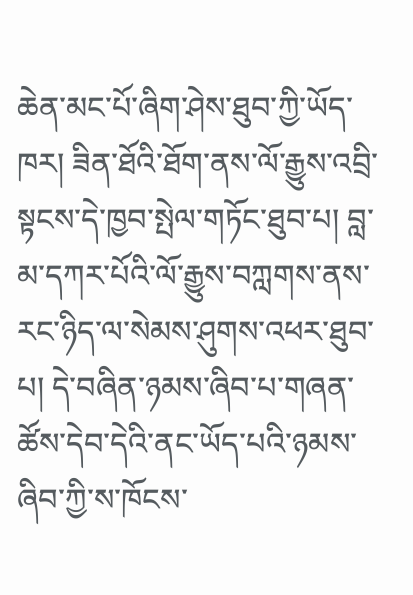ཆེན་མང་པོ་ཞིག་ཤེས་ཐུབ་ཀྱི་ཡོད་ཁར། ཟིན་ཐོའི་ཐོག་ནས་ལོ་རྒྱུས་འབྲི་སྟངས་དེ་ཁྱབ་སྤེལ་གཏོང་ཐུབ་པ། བླ་མ་དཀར་པོའི་ལོ་རྒྱུས་བཀླགས་ནས་རང་ཉིད་ལ་སེམས་ཤུགས་འཕར་ཐུབ་པ། དེ་བཞིན་ཉམས་ཞིབ་པ་གཞན་ཚོས་དེབ་དེའི་ནང་ཡོད་པའི་ཉམས་ཞིབ་ཀྱི་ས་ཁོངས་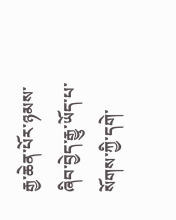རྒྱ་ཆེན་པོར་ཉམས་ཞིབ་བྱེད་རྒྱུ་ཡོད་པ་སོགས་ཀྱི་དགེ་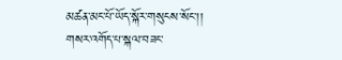མཚན་མང་པོ་ཡོད་སྐོར་གསུངས་སོང་།།
གསར་འགོད་པ་སྐལ་བཟང་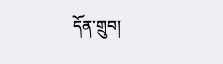དོན་གྲུབ།